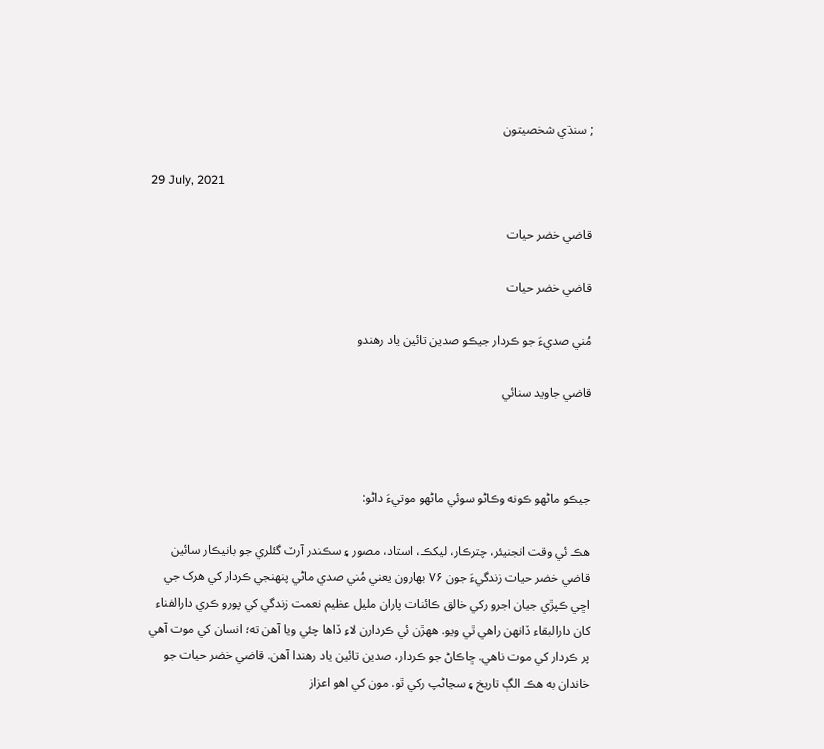; سنڌي شخصيتون

29 July, 2021

قاضي خضر حيات

قاضي خضر حيات

مُني صديءَ جو ڪردار جيڪو صدين تائين ياد رهندو

قاضي جاويد سنائي



جيڪو ماڻھو ڪونه وڪاڻو سوئي ماڻھو موتيءَ داڻو:

هڪ ئي وقت انجنيئر، چترڪار، ليکڪ، استاد، مصور ۽ سڪندر آرٽ گئلري جو بانيڪار سائين قاضي خضر حيات زندگيءَ جون ۷۶ بهارون يعني مُني صدي ماڻي پنهنجي ڪردار کي هرک جي اڇي ڪپڙي جيان اجرو رکي خالق ڪائنات پاران مليل عظيم نعمت زندگي کي پورو ڪري دارالفناء کان دارالبقاء ڏانهن راهي ٿي ويو. ههڙن ئي ڪردارن لاءِ ڏاها چئي ويا آهن ته؛ انسان کي موت آهي پر ڪردار کي موت ناهي. ڇاڪاڻ جو ڪردار، صدين تائين ياد رهندا آهن. قاضي خضر حيات جو خاندان به هڪ الڳ تاريخ ۽ سڃاڻپ رکي ٿو. مون کي اهو اعزاز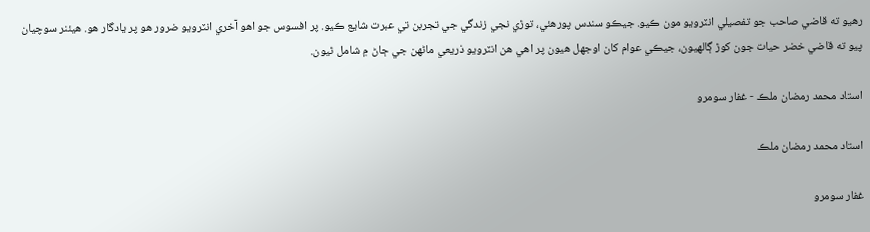رهيو ته قاضي صاحب جو تفصيلي انٽرويو مون ڪيو. جيڪو سندس پورهئي، توڙي نجي زندگي جي تجربن تي عبرت شايع ڪيو. پر افسوس جو اهو آخري انٽرويو ضرور هو پر يادگار هو. هيئنر سوچيان پيو ته قاضي خضر حيات جون کوڙ ڳالهيون، جيڪي عوام کان اوجهل هيون پر اهي هن انٽرويو ذريعي ماڻھن جي ڄاڻ ۾ شامل ٿيون.

استاد محمد رمضان ملڪ - غفار سومرو

استاد محمد رمضان ملڪ

غفار سومرو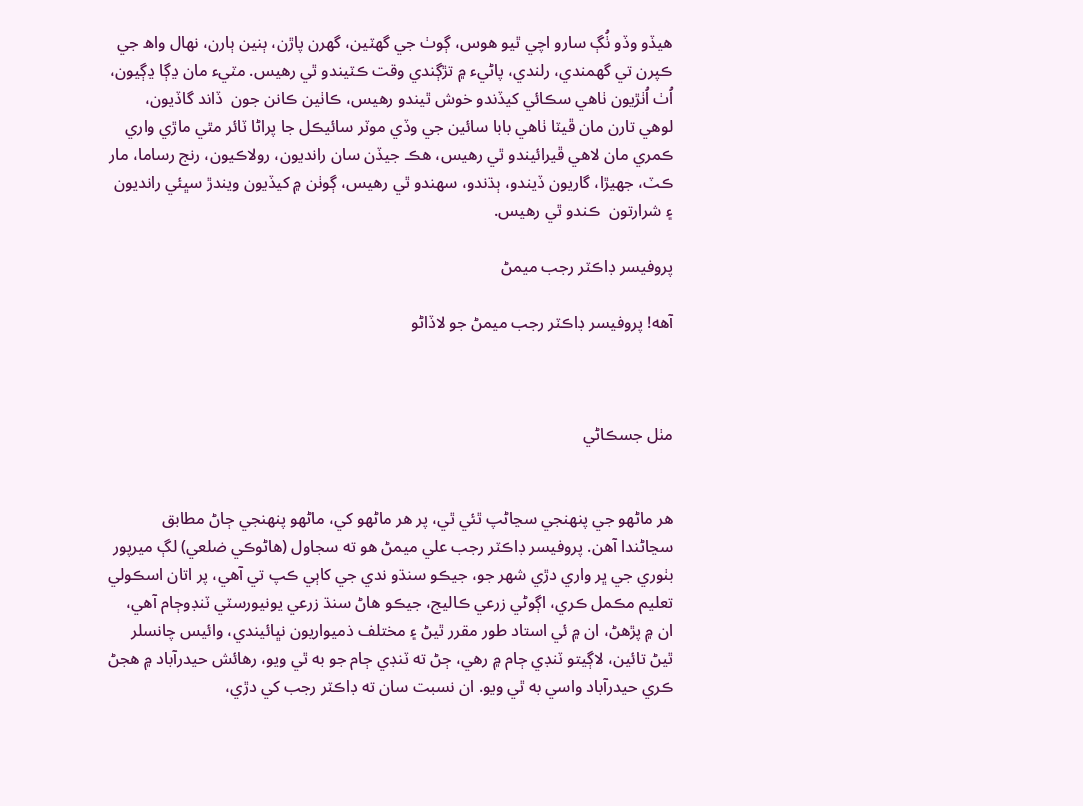هيڏو وڏو ٺُڳ سارو اچي ٿيو هوس، ڳوٺ جي گهٽين، گهرن پاڙن، ٻنين ٻارن، نهال واھ جي ڪپرن تي گهمندي، رلندي، پاڻيء ۾ تڙڳندي وقت ڪٽيندو ٿي رهيس. مٽيء مان ڍڳا ڍڳيون، اُٺ اُٺڙيون ٺاهي سڪائي کيڏندو خوش ٿيندو رهيس، ڪاٺين ڪانن جون  ڏاند گاڏيون، لوهي تارن مان ڦيٽا ٺاهي بابا سائين جي وڏي موٽر سائيڪل جا پراڻا ٽائر مٿي ماڙي واري ڪمري مان لاهي ڦيرائيندو ٿي رهيس، هڪ جيڏن سان رانديون، رولاڪيون، رنج رساما، مار ڪٽ، جهيڙا، گاريون ڏيندو، ٻڌندو، سهندو ٿي رهيس، ڳوٺن ۾ کيڏيون ويندڙ سڀئي رانديون ۽ شرارتون  ڪندو ٿي رهيس.

پروفيسر ڊاڪٽر رجب ميمڻ

آهه! پروفيسر ڊاڪٽر رجب ميمڻ جو لاڏاڻو



مٺل جسڪاڻي


ھر ماڻھو جي پنھنجي سڃاڻپ ٿئي ٿي، پر ھر ماڻھو کي، ماڻھو پنھنجي ڄاڻ مطابق سڃاڻندا آھن. پروفيسر ڊاڪٽر رجب علي ميمڻ ھو ته سجاول (ھاڻوڪي ضلعي) لڳ ميرپور بٺوري جي ڀر واري دڙي شھر جو، جيڪو سنڌو ندي جي کاٻي ڪپ تي آھي، پر اتان اسڪولي تعليم مڪمل ڪري، اڳوڻي زرعي ڪاليج، جيڪو ھاڻ سنڌ زرعي يونيورسٽي ٽنڊوڄام آھي، ان ۾ پڙھڻ، ان ۾ ئي استاد طور مقرر ٿيڻ ۽ مختلف ذميواريون نڀائيندي، وائيس چانسلر ٿيڻ تائين، لاڳيتو ٽنڊي ڄام ۾ رھي، ڄڻ ته ٽنڊي ڄام جو به ٿي ويو، رھائش حيدرآباد ۾ ھجڻ ڪري حيدرآباد واسي به ٿي ويو. ان نسبت سان ته ڊاڪٽر رجب کي دڙي،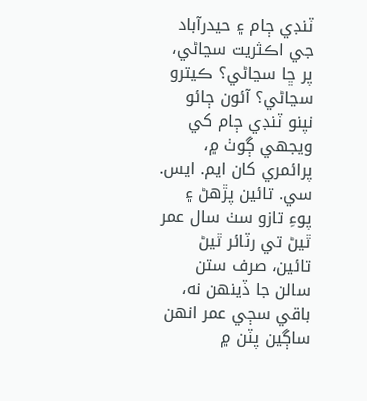ٽنڊي ڄام ۽ حيدرآباد جي اڪثريت سڃاڻي، پر ڇا سڃاڻي؟ ڪيترو سڃاڻي؟ آئون ڄائو نپنو ٽنڊي ڄام کي ويجهي ڳوٺ ۾، پرائمري کان ايم. ايس. سي. تائين پڙھڻ ۽ پوءِ تازو سٺ سال عمر ٿيڻ تي رٽائر ٿيڻ تائين، صرف ستن سالن جا ڏينھن نه، باقي سڄي عمر انھن ساڳين پٽن ۾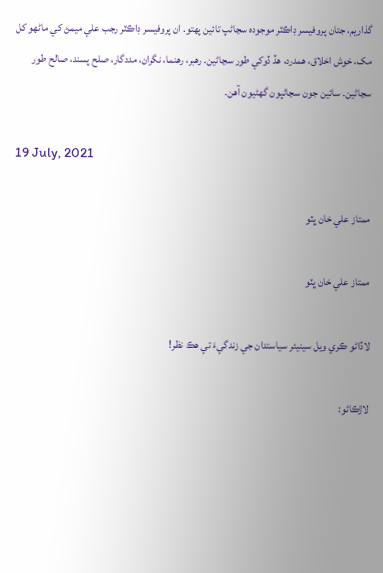گذاريم، جتان پروفيسر ڊاڪٽر موجودہ سڃاڻپ تائين پھتو. ان پروفيسر ڊاڪٽر رجب علي ميمڻ کي ماڻھو کل مک، خوش اخلاق، ھمدرد، ھڏ ڏوکي طور سڃاڻين. رھبر، رھنما، نگران، مددگار، صلح پسند، صالح طور سڃاڻين. سائين جون سڃاڻپون گهڻيون آهن.

19 July, 2021

ممتاز علي خان ڀٽو

ممتاز علي خان ڀٽو

لاڏاڻو ڪري ويل سينيئر سياستدان جي زندگيءَ تي هڪ نظر!

لاڙڪاڻو: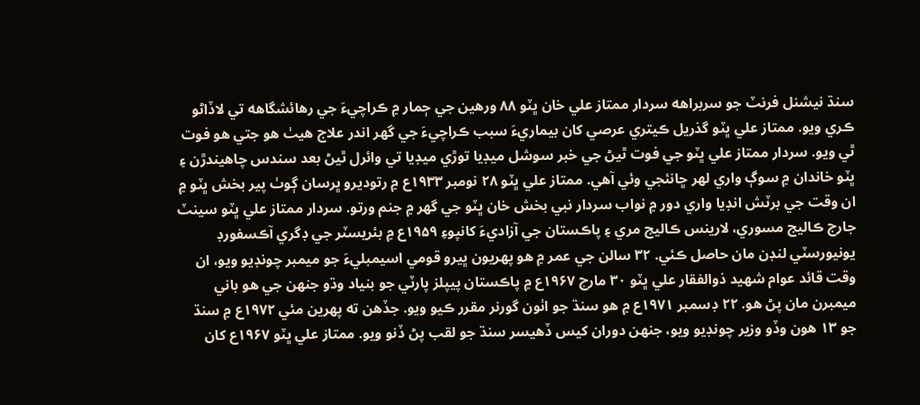سنڌ نيشنل فرنٽ جو سربراهه سردار ممتاز علي خان ڀٽو ۸۸ ورهين جي ڄمار ۾ ڪراچيءَ جي رهائشگاهه تي لاڏاڻو ڪري ويو. ممتاز علي ڀٽو گذريل ڪيتري عرصي کان بيماريءَ سبب ڪراچيءَ جي گهر اندر علاج هيٺ هو جتي هو فوت ٿي ويو. سردار ممتاز علي ڀٽو جي فوت ٿيڻ جي خبر سوشل ميڊيا توڙي ميڊيا تي وائرل ٿيڻ بعد سندس چاهيندڙن ۽ ڀٽو خاندان ۾ سوڳ واري لهر ڇانئجي وئي آهي. ممتاز علي ڀٽو ۲۸ نومبر ۱۹۳۳ع ۾ رتوديرو ڀرسان ڳوٺ پير بخش ڀٽو ۾ ان وقت جي برٽش انڊيا واري دور ۾ نواب سردار نبي بخش خان ڀٽو جي گهر ۾ جنم ورتو. سردار ممتاز علي ڀٽو سينٽ جارج ڪاليج مسوري، لارينس ڪاليج مري ۽ پاڪستان جي آزاديءَ کانپوءِ ۱۹۵۹ع ۾ بئريسٽر جي ڊگري آڪسفورڊ يونيورسٽي لنڊن مان حاصل ڪئي. ۳۲ سالن جي عمر ۾ هو پهريون ڀيرو قومي اسيمبليءَ جو ميمبر چونڊيو ويو، ان وقت قائد عوام شهيد ذوالفقار علي ڀٽو ۳۰ مارچ ۱۹۶۷ع ۾ پاڪستان پيپلز پارٽي جو بنياد وڌو جنهن جي هو باني ميمبرن مان پڻ هو. ۲۲ ڊسمبر ۱۹۷۱ع ۾ هو سنڌ جو اٺون گورنر مقرر ڪيو ويو. جڏهن ته پهرين مئي ۱۹۷۲ع ۾ سنڌ جو ۱۳ هون وڏو وزير چونڊيو ويو، جنهن دوران کيس ڏهيسر سنڌ جو لقب پڻ ڏنو ويو. ممتاز علي ڀٽو ۱۹۶۷ع کان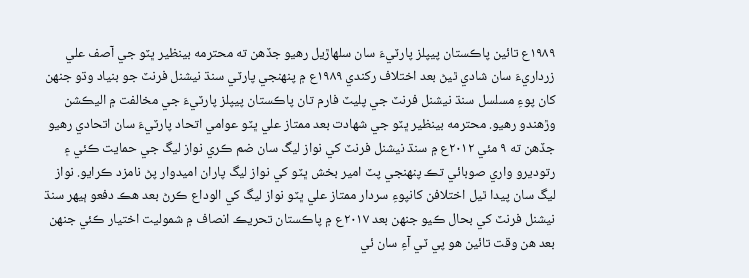۱۹۸۹ع تائين پاڪستان پيپلز پارٽيءَ سان سلهاڙيل رهيو جڏهن ته محترمه بينظير ڀٽو جي آصف علي زرداريءَ سان شادي ٿيڻ بعد اختلاف رکندي ۱۹۸۹ع ۾ پنهنجي پارٽي سنڌ نيشنل فرنٽ جو بنياد وڌو جنهن کان پوءِ مسلسل سنڌ نيشنل فرنٽ جي پليٽ فارم تان پاڪستان پيپلز پارٽيءَ جي مخالفت ۾ اليڪشن وڙهندو رهيو. محترمه بينظير ڀٽو جي شهادت بعد ممتاز علي ڀٽو عوامي اتحاد پارٽيءَ سان اتحادي رهيو جڏهن ته ۹ مئي ۲۰۱۲ع ۾ سنڌ نيشنل فرنٽ کي نواز ليگ سان ضم ڪري نواز ليگ جي حمايت ڪئي ۽ رتوديرو واري صوبائي تڪ پنهنجي پٽ امير بخش ڀٽو کي نواز ليگ پاران اميدوار پڻ نامزد ڪرايو. نواز ليگ سان پيدا ٿيل اختلافن کانپوءِ سردار ممتاز علي ڀٽو نواز ليگ کي الوداع ڪرڻ بعد هڪ دفعو ٻيهر سنڌ نيشنل فرنٽ کي بحال ڪيو جنهن بعد ۲۰۱۷ع ۾ پاڪستان تحريڪ انصاف ۾ شموليت اختيار ڪئي جنهن بعد هن وقت تائين هو پي ٽي آءِ سان ئي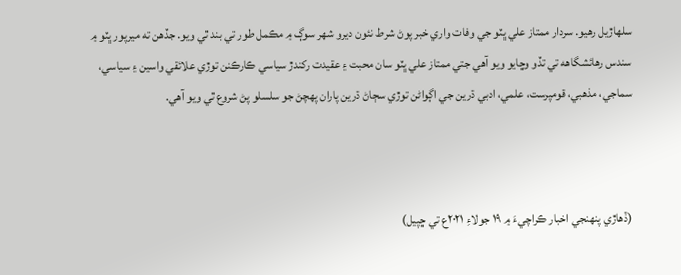سلهاڙيل رهيو. سردار ممتاز علي ڀٽو جي وفات واري خبر پوڻ شرط نئون ديرو شهر سوڳ ۾ مڪمل طور تي بند ٿي ويو. جڏهن ته ميرپور ڀٽو ۾ سندس رهائشگاهه تي تڏو وڇايو ويو آهي جتي ممتاز علي ڀٽو سان محبت ۽ عقيدت رکندڙ سياسي ڪارڪنن توڙي علائقي واسين ۽ سياسي، سماجي، مذهبي، قومپرست، علمي، ادبي ڌرين جي اڳواڻن توڙي سڄاڻ ڌرين پاران پهچڻ جو سلسلو پڻ شروع ٿي ويو آهي.



(ڏھاڙي پنھنجي اخبار ڪراچيءَ ۾ ۱۹ جولاءِ ۲۰۲۱ع تي ڇپيل)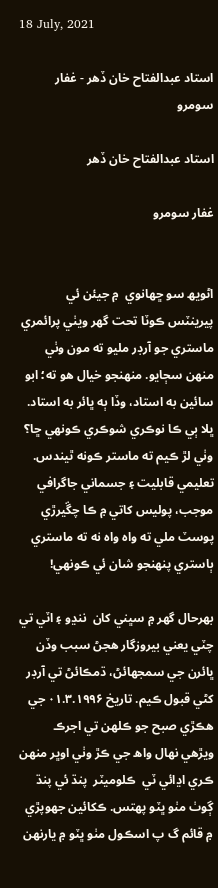18 July, 2021

استاد عبدالفتاح خان ڏھر - غفار سومرو

استاد عبدالفتاح خان ڏھر

غفار سومرو


اڻويھ سو ڇهانوي  ۾ جيئن ئي پيرينٽس ڪوٽا تحت گهر ويٺي پرائمري ماستري جو آرڊر مليو ته مون وٺي منهن سڄايو. منهنجو خيال هو ته؛ ابو سائين به استاد، وڏا ٻه ڀائر به استاد. ڀلا ٻي ڪا نوڪري شوڪري ڪونهي ڇا؟ وٺي لڙ ڪيم ته ماستر ڪونه ٿيندس. تعليمي قابليت ۽ جسماني جاگرافي موجب، پوليس کاتي ۾ ڪا چڱيرڙي پوسٽ ملي ته واه واه نه ته ماستري ٻاستري پنهنجو شان ئي ڪونهي!

بھرحال گهر ۾ سڀني کان  ننڍو ۽ اٽي تي چٽي يعني بيروزگار هجڻ سبب وڏن ڀائرن جي سمجهائڻ، ڌمڪائڻ تي آرڊر کڻي قبول ڪيم. تاريخ ۰۱.۳.۱۹۹۶ جي هڪڙي صبح جو ڪلهن تي اجرڪ ويڙھي نهال واھ جي ڪڙ وٺي اوڀر منهن ڪري اڍائي ٽي  ڪلوميٽر  پنڌ ئي پنڌ ڳوٺ مٺو ڀٽو پهتس. ڪکائين جهوپڙي ۾ قائم گ پ اسڪول مٺو ڀٽو ۾ يارنهن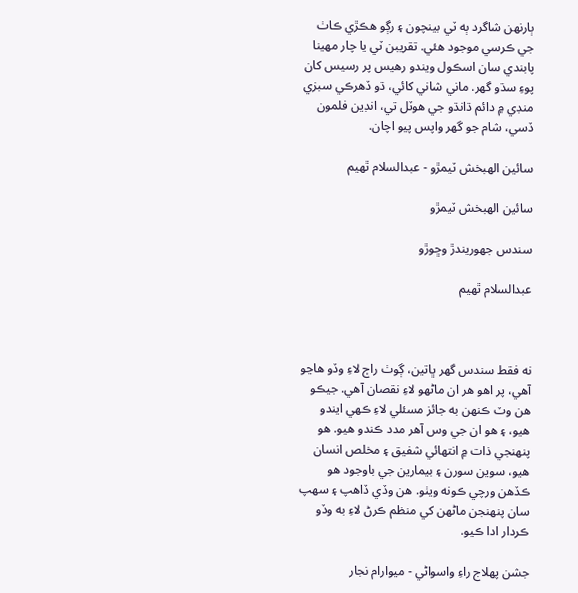ٻارنهن شاگرد ٻه ٽي بينچون ۽ رڳو هڪڙي ڪاٺ جي ڪرسي موجود هئي. تقريبن ٽي يا چار مهينا پابندي سان اسڪول ويندو رهيس پر رسيس کان پوءِ سڌو گهر. ماني شاني کائي، ڌو ڏھرڪي سبزي منڊي ۾ دائم ڌانڌو جي هوٽل تي، انڊين فلمون ڏسي، شام جو گهر واپس پيو اچان.

سائين الھبخش ٽيمڙو - عبدالسلام ٿھيم

سائين الھبخش ٽيمڙو

سندس جھوريندڙ وڇوڙو

عبدالسلام ٿھيم



نه فقط سندس گھر ڀاتين، ڳوٺ راڄ لاءِ وڏو ھاڃو آھي، پر اھو ھر ان ماڻھو لاءِ نقصان آھي. جيڪو ھن وٽ ڪنھن به جائز مسئلي لاءِ ڪھي ايندو ھيو، ۽ ھو ان جي وس آھر مدد ڪندو ھيو. ھو پنھنجي ذات ۾ انتھائي شفيق ۽ مخلص انسان ھيو، سوين سورن ۽ بيمارين جي باوجود ھو ڪڏھن ورچي ڪونه ويٺو. ھن وڏي ڏاھپ ۽ سھپ سان پنھنجن ماڻھن کي منظم ڪرڻ لاءِ به وڏو ڪردار ادا ڪيو.

جشن پهلاج راءِ واسواڻي - ميوارام نجار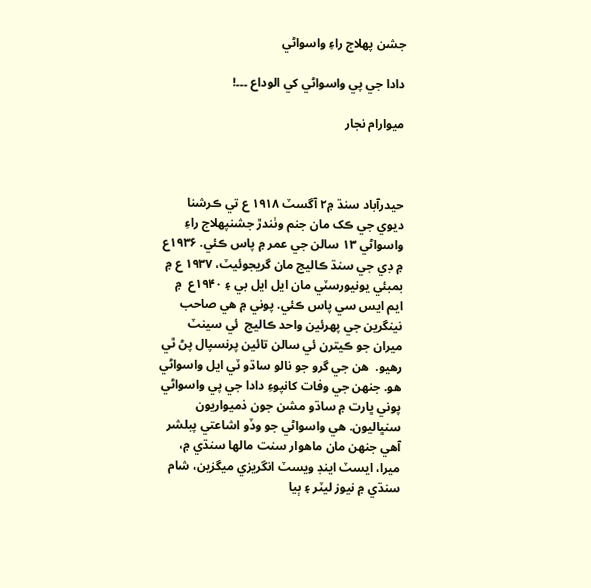جشن پهلاج راءِ واسواڻي

دادا جي پي واسواڻي کي الوداع ۔۔۔!

ميوارام نجار



حيدرآباد سنڌ ۾۲ آگسٽ ۱۹۱۸ ع تي ڪرشنا ديوي جي ڪک مان جنم وٺندڙ جشنپهلاج راءِ واسواڻي ۱۳ سالن جي عمر ۾ پاس ڪئي. ۱۹۳۶ع ۾ ڊي جي سنڌ ڪاليج مان گريجوئيٽ، ۱۹۳۷ ع ۾ بمبئي يونيورسٽي مان ايل ايل بي ۽ ۱۹۴۰ع  ۾ ايم ايس سي پاس ڪئي. پوني ۾ هي صاحب نينگرين جي پهرئين واحد ڪاليج  ئي سينٽ  ميران جو ڪيترن ئي سالن تائين پرنسپال پڻ ٿي رهيو.  هن جي گرو جو نالو ساڌو ٽي ايل واسواڻي هو. جنهن جي وفات کانپوءِ دادا جي پي واسواڻي پوني ڀارت ۾ ساڌو مشن جون ذميواريون سنڀاليون. هي واسواڻي جو وڏو اشاعتي پبلشر آهي جنهن مان ماهوار سنت مالها سنڌي ۾، ميرا، ايسٽ اينڊ ويسٽ انگريزي ميگزين، شام سنڌي ۾ نيوز ليٽر ۽ ٻيا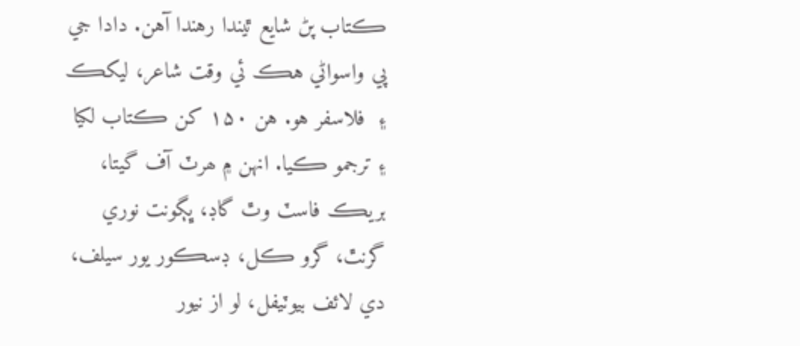ڪتاب پڻ شايع ٿيندا رهندا آهن. دادا جي پي واسواڻي هڪ ئي وقت شاعر، ليکڪ ۽  فلاسفر هو. هن ۱۵۰ کن ڪتاب لکيا ۽ ترجمو ڪيا. انهن ۾ ھرٽ آف گيتا، بريڪ فاسٽ وٿ گاڊ، ڀڳونت نوري گرنٿ، گرو ڪل، ڊسڪور يور سيلف، دي لائف بيوٽيفل، لو از نيور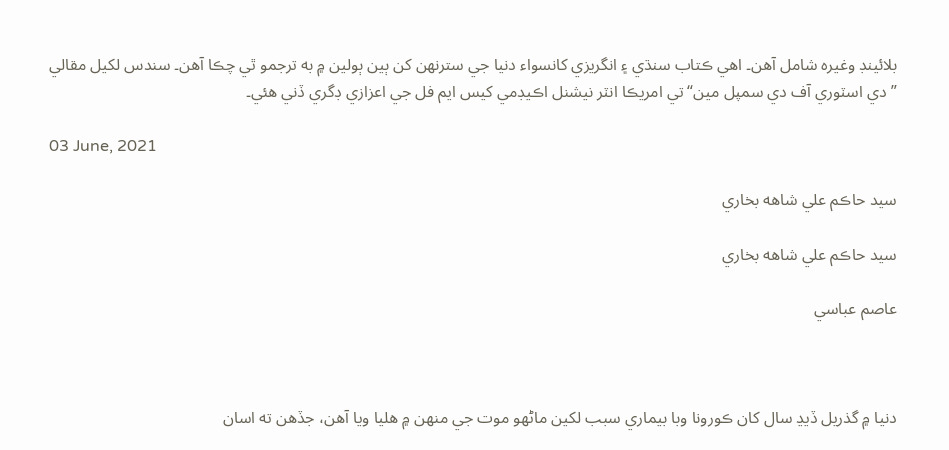بلائينڊ وغيره شامل آهن۔ اهي ڪتاب سنڌي ۽ انگريزي کانسواء دنيا جي سترنهن کن ٻين ٻولين ۾ به ترجمو ٿي چڪا آهن۔ سندس لکيل مقالي ”دي اسٽوري آف دي سمپل مين“ تي امريڪا انٽر نيشنل اڪيڊمي کيس ايم فل جي اعزازي ڊگري ڏني هئي۔

03 June, 2021

سيد حاڪم علي شاهه بخاري

سيد حاڪم علي شاهه بخاري

عاصم عباسي



دنيا ۾ گذريل ڏيڍ سال کان ڪورونا وبا بيماري سبب لکين ماڻهو موت جي منهن ۾ هليا ويا آهن، جڏهن ته اسان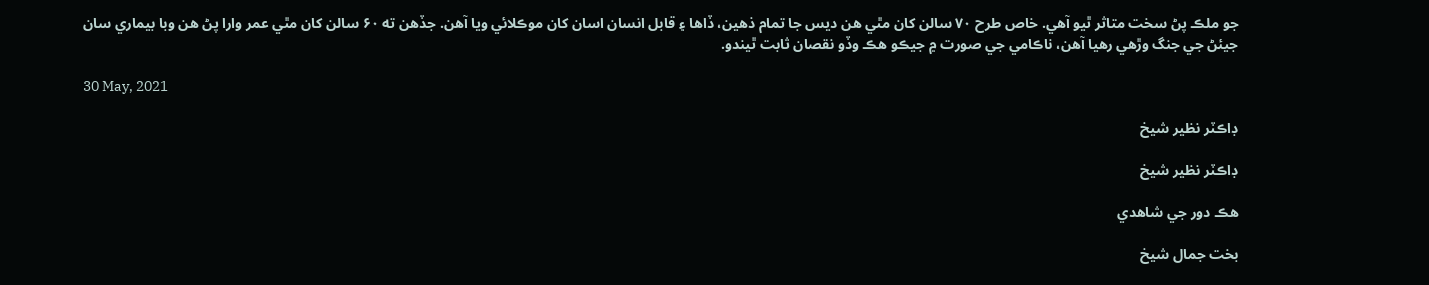جو ملڪ پڻ سخت متاثر ٿيو آهي. خاص طرح ۷۰ سالن کان مٿي هن ديس جا تمام ذهين، ڏاها ۽ قابل انسان اسان کان موڪلائي ويا آهن. جڏهن ته ۶۰ سالن کان مٿي عمر وارا پڻ هن وبا بيماري سان جيئڻ جي جنگ وڙهي رهيا آهن، ناڪامي جي صورت ۾ جيڪو هڪ وڏو نقصان ثابت ٿيندو.

30 May, 2021

ڊاڪٽر نظير شيخ

ڊاڪٽر نظير شيخ

هڪ دور جي شاهدي

بخت جمال شيخ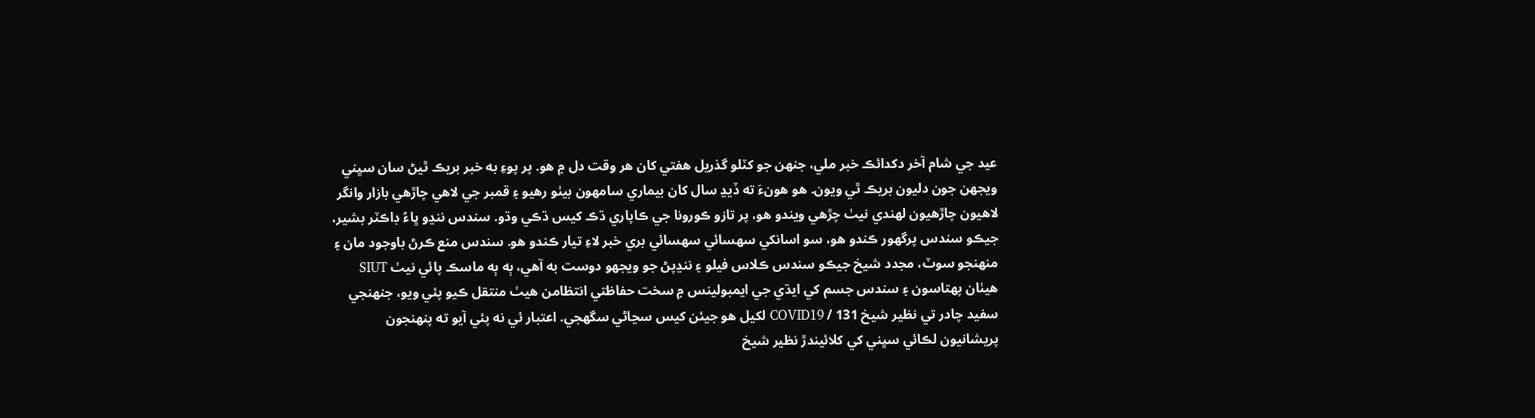عيد جي شام آخر دکدائڪ خبر ملي، جنهن جو کٽلو گذريل هفتي کان هر وقت دل ۾ هو. پر پوءِ به خبر بريڪ ٿيڻ سان سڀني ويجهن جون دليون بريڪ ٿي ويون. هو هونءَ ته ڏيڍ سال کان بيماري سامهون بيٺو رهيو ۽ قمبر جي لاهي چاڙهي بازار وانگر لاهيون چاڙهيون لهندي نيٺ چڙهي ويندو هو، پر تازو ڪورونا جي ڪاپاري ڌڪ کيس ڌڪي وڌو. سندس ننڍو ڀاءُ ڊاڪٽر بشير، جيڪو سندس پرگهور ڪندو هو، سو اسانکي سهسائي سهسائي بري خبر لاءِ تيار ڪندو هو. سندس منع ڪرڻ باوجود مان ۽ منهنجو سوٽ، مجدد شيخ جيڪو سندس ڪلاس فيلو ۽ ننڍپڻ جو ويجهو دوست به آهي، ٻه ٻه ماسڪ پائي نيٺ SIUT هيٺان پهتاسون ۽ سندس جسم کي ايڌي جي ايمبولينس ۾ سخت حفاظتي انتظامن هيٺ منتقل ڪيو پئي ويو، جنهنجي سفيد چادر تي نظير شيخ 131 / COVID19 لکيل هو جيئن کيس سڃاڻي سگهجي. اعتبار ئي نه پئي آيو ته پنهنجون پريشانيون لڪائي سڀني کي کلائيندڙ نظير شيخ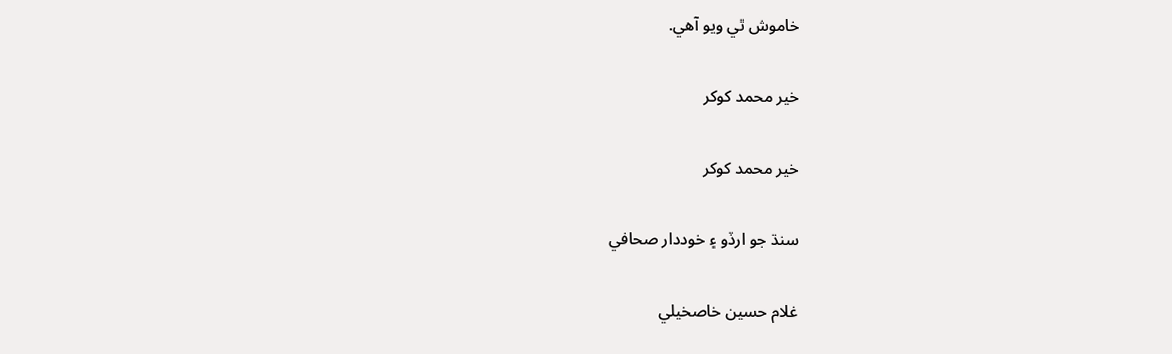خاموش ٿي ويو آهي.

خير محمد کوکر

خير محمد کوکر

سنڌ جو ارڏو ۽ خوددار صحافي

غلام حسين خاصخيلي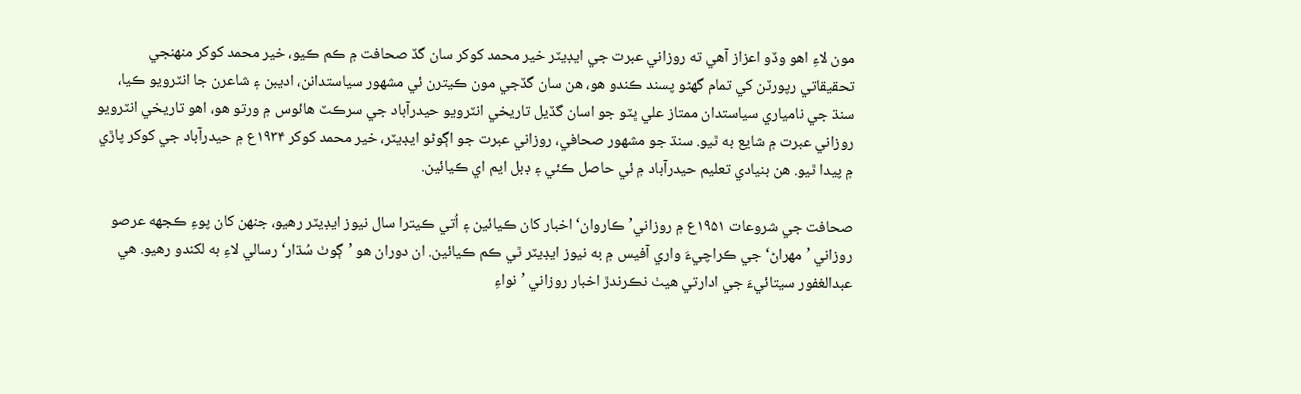مون لاءِ اهو وڏو اعزاز آهي ته روزاني عبرت جي ايڊيٽر خير محمد کوکر سان گڏ صحافت ۾ ڪم ڪيو، خير محمد کوکر منھنجي تحقيقاتي رپورٽن کي تمام گھڻو پسند ڪندو هو، هن سان گڏجي مون ڪيترن ئي مشھور سياستدانن، اديبن ۽ شاعرن جا انٽرويو ڪيا، سنڌ جي نامياري سياستدان ممتاز علي ڀٽو جو اسان گڏيل تاريخي انٽرويو حيدرآباد جي سرڪٽ ھائوس ۾ ورتو هو، اھو تاريخي انٽرويو روزاني عبرت ۾ شايع به ٿيو. سنڌ جو مشهور صحافي، روزاني عبرت جو اڳوڻو ايڊيٽر، خير محمد کوکر ۱۹۳۴ع ۾ حيدرآباد جي کوکر پاڙي ۾ پيدا ٿيو. هن بنيادي تعليم حيدرآباد ۾ ئي حاصل ڪئي ۽ ڊبل ايم اي ڪيائين.

صحافت جي شروعات ۱۹۵۱ع ۾ روزاني’ڪاروان‘ اخبار کان ڪيائين ۽ اُتي ڪيترا سال نيوز ايڊيٽر رهيو، جنهن کان پوءِ ڪجهه عرصو روزاني ’مهراڻ‘ جي ڪراچيءَ واري آفيس ۾ به نيوز ايڊيٽر ٿي ڪم ڪيائين. ان دوران هو ’ڳوٺ سُڌار‘ رسالي لاءِ به لکندو رهيو. هي عبدالغفور سيتائيءَ جي ادارتي هيٺ نڪرندڙ اخبار روزاني ’نواءِ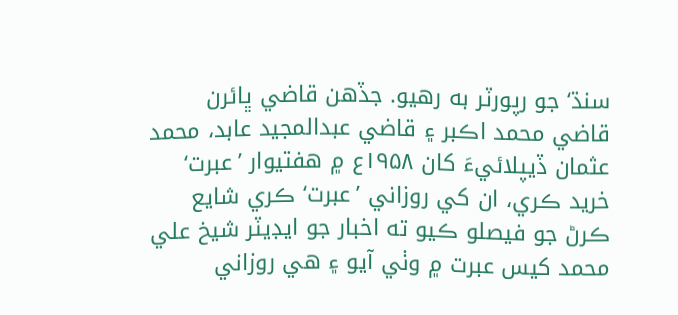سنڌ‘ جو رپورٽر به رهيو. جڏهن قاضي ڀائرن قاضي محمد اڪبر ۽ قاضي عبدالمجيد عابد، محمد عثمان ڏيپلائيءَ کان ۱۹۵۸ع ۾ هفتيوار ’عبرت‘ خريد ڪري، ان کي روزاني ’عبرت‘ ڪري شايع ڪرڻ جو فيصلو ڪيو ته اخبار جو ايڊيٽر شيخ علي محمد کيس عبرت ۾ وٺي آيو ۽ هي روزاني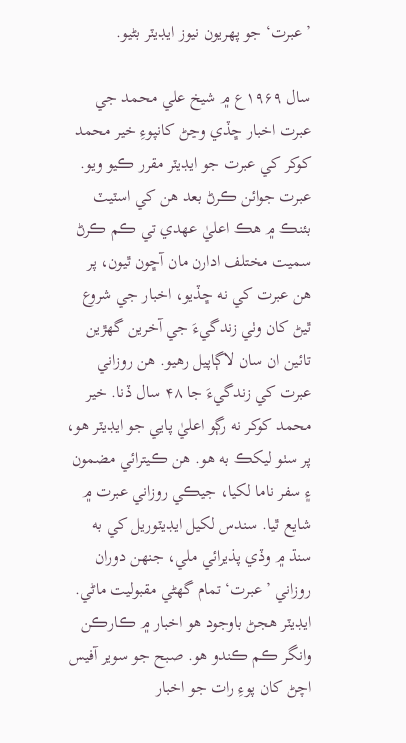’عبرت‘ جو پهريون نيوز ايڊيٽر بڻيو.

سال ۱۹۶۹ع ۾ شيخ علي محمد جي عبرت اخبار ڇڏي وڃڻ کانپوءِ خير محمد کوکر کي عبرت جو ايڊيٽر مقرر ڪيو ويو. عبرت جوائن ڪرڻ بعد هن کي اسٽيٽ بئنڪ ۾ هڪ اعليٰ عهدي تي ڪم ڪرڻ سميت مختلف ادارن مان آڇون ٿيون، پر هن عبرت کي نه ڇڏيو، اخبار جي شروع ٿيڻ کان وٺي زندگيءَ جي آخرين گهڙين تائين ان سان لاڳاپيل رهيو. هن روزاني عبرت کي زندگيءَ جا ۴۸ سال ڏنا. خير محمد کوکر نه رڳو اعليٰ پايي جو ايڊيٽر هو، پر سٺو ليکڪ به هو. هن ڪيترائي مضمون ۽ سفر ناما لکيا، جيڪي روزاني عبرت ۾ شايع ٿيا. سندس لکيل ايڊيٽوريل کي به سنڌ ۾ وڏي پذيرائي ملي، جنهن دوران روزاني ’عبرت‘ تمام گهڻي مقبوليت ماڻي. ايڊيٽر هجڻ باوجود هو اخبار ۾ ڪارڪن وانگر ڪم ڪندو هو. صبح جو سوير آفيس اچڻ کان پوءِ رات جو اخبار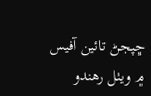ڇپجڻ تائين آفيس ۾ ويٺل رهندو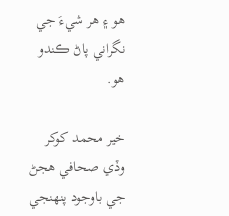هو ۽ هر شيءَ جي نگراني پاڻ ڪندو هو.

خير محمد کوکر وڏي صحافي هجڻ جي باوجود پنهنجي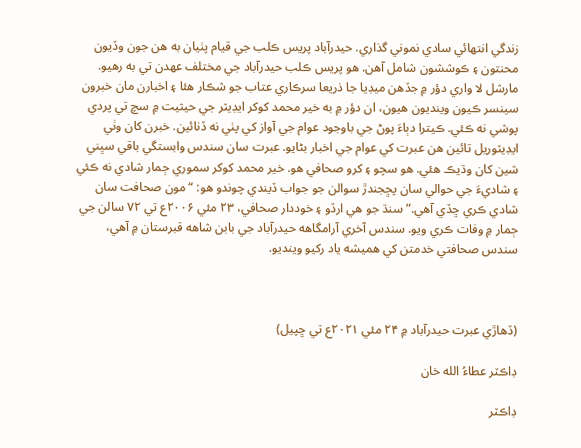زندگي انتهائي سادي نموني گذاري. حيدرآباد پريس ڪلب جي قيام پٺيان به هن جون وڏيون محنتون ۽ ڪوششون شامل آهن. هو پريس ڪلب حيدرآباد جي مختلف عهدن تي به رهيو. مارشل لا واري دؤر ۾ جڏهن ميڊيا جا ذريعا سرڪاري عتاب جو شڪار هئا ۽ اخبارن مان خبرون سينسر ڪيون وينديون هيون، ان دؤر ۾ به خير محمد کوکر ايڊيٽر جي حيثيت ۾ سچ تي پردي پوشي نه ڪئي. ڪيترا دٻاءَ پوڻ جي باوجود عوام جي آواز کي پٺي نه ڏنائين. خبرن کان وٺي ايڊيٽوريل تائين هن عبرت کي عوام جي اخبار بڻايو. عبرت سان سندس وابستگي باقي سڀني شين کان وڌيڪ هئي. هو سچو ۽ کرو صحافي هو. خير محمد کوکر سموري ڄمار شادي نه ڪئي ۽ شاديءَ جي حوالي سان پڇجندڙ سوالن جو جواب ڏيندي چوندو هو: “مون صحافت سان شادي ڪري ڇڏي آهي.” سنڌ جو هي ارڏو ۽ خوددار صحافي، ۲۳ مئي ۲۰۰۶ع تي ۷۲ سالن جي ڄمار ۾ وفات ڪري ويو. سندس آخري آرامگاهه حيدرآباد جي بابن شاهه قبرستان ۾ آهي، سندس صحافتي خدمتن کي ھميشه ياد رکيو وينديو.



(ڏھاڙي عبرت حيدرآباد ۾ ۲۴ مئي ۲۰۲۱ع تي ڇپيل)

ڊاڪٽر عطاءُ الله خان

ڊاڪٽر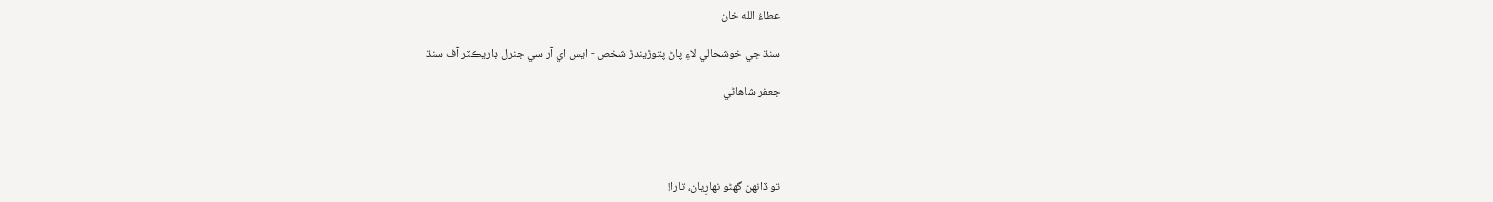عطاءُ الله خان

سنڌ جي خوشحالي لاءِ پاڻ پتوڙيندڙ شخص - ايس اي آر سي جنرل ڊاريڪٽر آف سنڌ

جعفر شاهاڻي




تو ڏانهن گهڻو نهارِيان، تارا!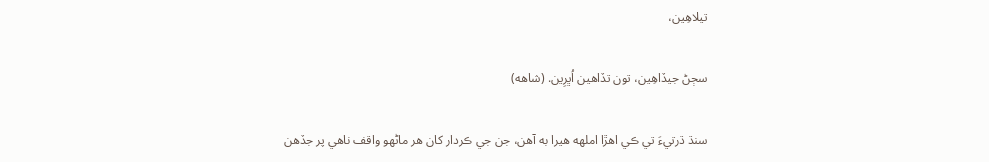تيلاهِين،

سڄڻ جيڏاهِين، تون تڏاهين اُڀرِين. (شاهه)

سنڌ ڌرتيءَ تي ڪي اهڙا املهه هيرا به آهن، جن جي ڪردار کان هر ماڻهو واقف ناهي پر جڏهن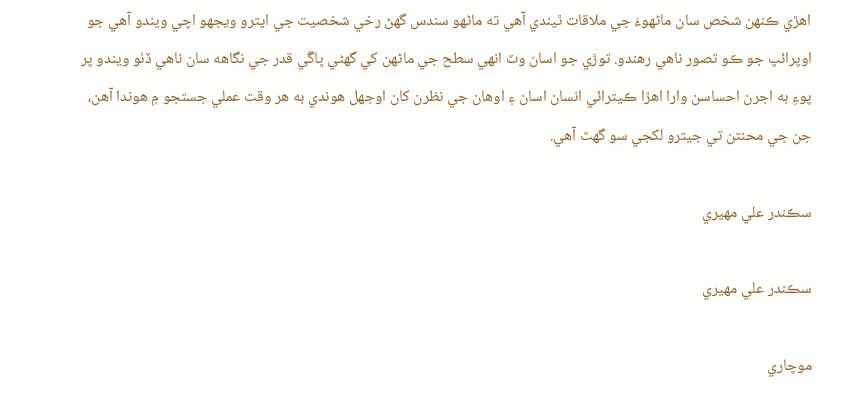اهڙي ڪنهن شخص سان ماڻهوءَ جي ملاقات ٿيندي آهي ته ماڻهو سندس گهڻ رخي شخصيت جي ايترو ويجهو اچي ويندو آهي جو اوپرائپ جو ڪو تصور ناهي رهندو. توڙي جو اسان وٽ انهي سطح جي ماڻهن کي گهڻي ڀاڱي قدر جي نگاهه سان ناهي ڏٺو ويندو پر پوءِ به اجرن احساسن وارا اهڙا ڪيترائي انسان اسان ۽ اوهان جي نظرن کان اوجهل هوندي به هر وقت عملي جستجو ۾ هوندا آهن، جن جي محنتن تي جيترو لکجي سو گهٽ آهي.

سڪندر علي مهيري

سڪندر علي مهيري

موچاري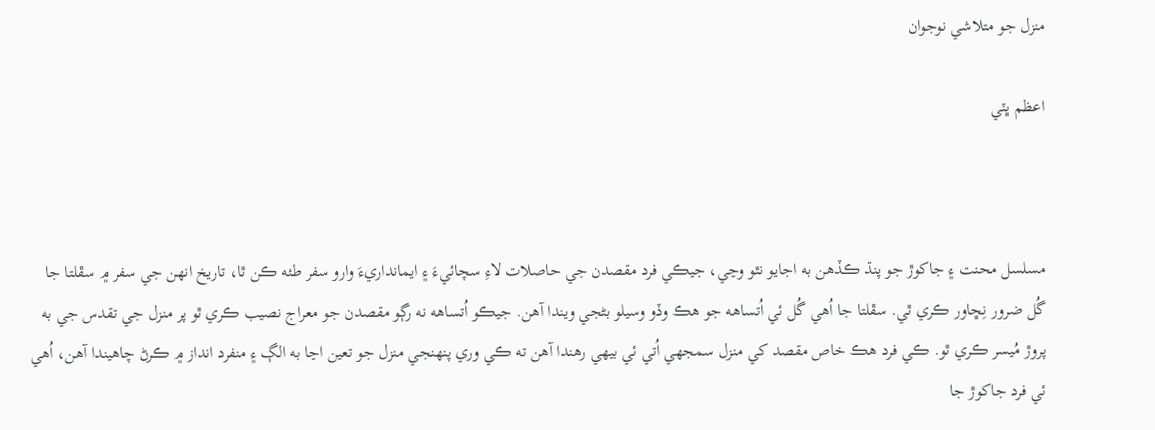منزل جو متلاشي نوجوان

اعظم ڀٽي



مسلسل محنت ۽ جاکوڙ جو پنڌ ڪڏهن به اجايو نٿو وڃي، جيڪي فرد مقصدن جي حاصلات لاءِ سچائيءَ ۽ ايمانداريءَ وارو سفر طئه ڪن ٿا، تاريخ انهن جي سفر ۾ سڦلتا جا گُل ضرور نِڇاور ڪري ٿي. سڦلتا جا اُهي گُل ئي اُتساهه جو هڪ وڏو وسيلو بڻجي ويندا آهن. جيڪو اُتساهه نه رڳو مقصدن جو معراج نصيب ڪري ٿو پر منزل جي تقدس جي به پروڙ مُيسر ڪري ٿو. ڪي فرد هڪ خاص مقصد کي منزل سمجهي اُتي ئي بيهي رهندا آهن ته ڪي وري پنهنجي منزل جو تعين اڃا به الڳ ۽ منفرد انداز ۾ ڪرڻ چاهيندا آهن، اُهي ئي فرد جاکوڙ جا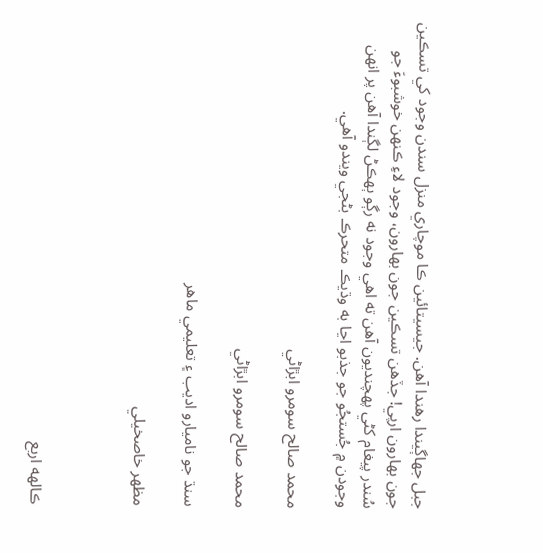جبل جهاڳيندا رهندا آهن. جيسيتائين ڪا موچاري منزل سندن وجود کي تسڪين جون بهارون ارپي! جڏهن تسڪين جون بهارون، وجود لاءِ ڪنهن خوشبوءَ جو سُندر پيغام کڻي پهچنديون آهن ته اهي وجود نه رڳو ٻهڪڻ لڳندا آهن پر انهن وجودن ۾ جُستجُو جو جذبو اڃا به وڌيڪ متحرڪ بڻجي ويندو آهي.

محمد صالح سومرو ابڙاڻي

محمد صالح سومرو ابڙاڻي

سنڌ جو ناميارو اديب ۽ تعليمي ماهر

مظھر خاصخيلي



ڪالهه اربع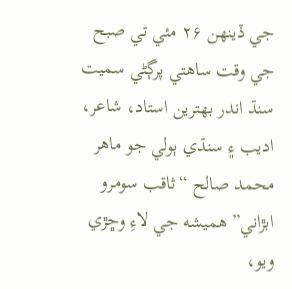جي ڏينهن ۲۶ مئي تي صبح جي وقت ساهتي پرڳڻي سميت سنڌ اندر بهترين استاد، شاعر، اديب ۽ سنڌي ٻولي جو ماهر محمد صالح “ثاقب سومرو ابڙاني” هميشه جي لاءِ وڇڙي ويو،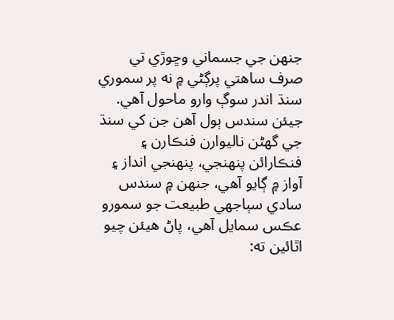جنهن جي جسماني وڇوڙي تي صرف ساهتي پرڳڻي ۾ نه پر سموري سنڌ اندر سوڳ وارو ماحول آهي. جيئن سندس ٻول آهن جن کي سنڌ جي گهڻن ناليوارن فنڪارن ۽ فنڪارائن پنهنجي، پنهنجي انداز ۽ آواز ۾ ڳايو آهي، جنهن ۾ سندس سادي سٻاجهي طبيعت جو سمورو عڪس سمايل آهي، پاڻ هيئن چيو اٿائين ته: